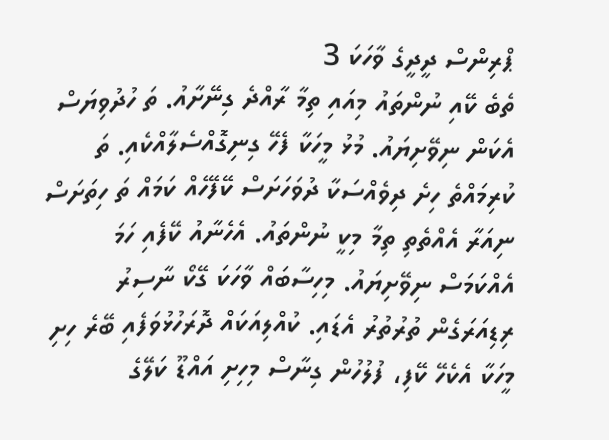ޕްރިންސް ދީދީގެ ވާހަކަ 3
ތެބެ ކޭއި ނުންތައު މިއައި ތިމާ ރާއްދެ ގިނޭށާއު. ތަ ހުދުވިޔަސް އެކަން ނިވޭށިޔައު. މުޅު މީހަކާ ފެހޭ ގިނިގޮއްސެލާއްކެއި. ތަ ކުރިމައްތެ ހިށެ ދިވެއްސަކާ ދުވަހަށަސް ކޭފޭހެއް ކަމައް ތަ ހިތަށަސް ނިއަރާ އެއްތެތި ތިމާ މިކީ ނުންތައު. އެހެނާއު ކޭފެއި ހަމަ އެއްކަމަސް ނިވޭށިޔައު. މިހިސާބައް ވާހަކަ ގޭކޯ ނާސިރު ރިޑިއަރަގެން ތުރުތުރު އެޑައި. ކުއްލިއަކައް ދޮރަހުޅުވަފެއި ބޭރެ ހިށި މީހަކާ އެކެހޭ ކޭފި، ފުލުހުން ގިނާސް މިހިށި އައްޑޫ ކަލޭގެ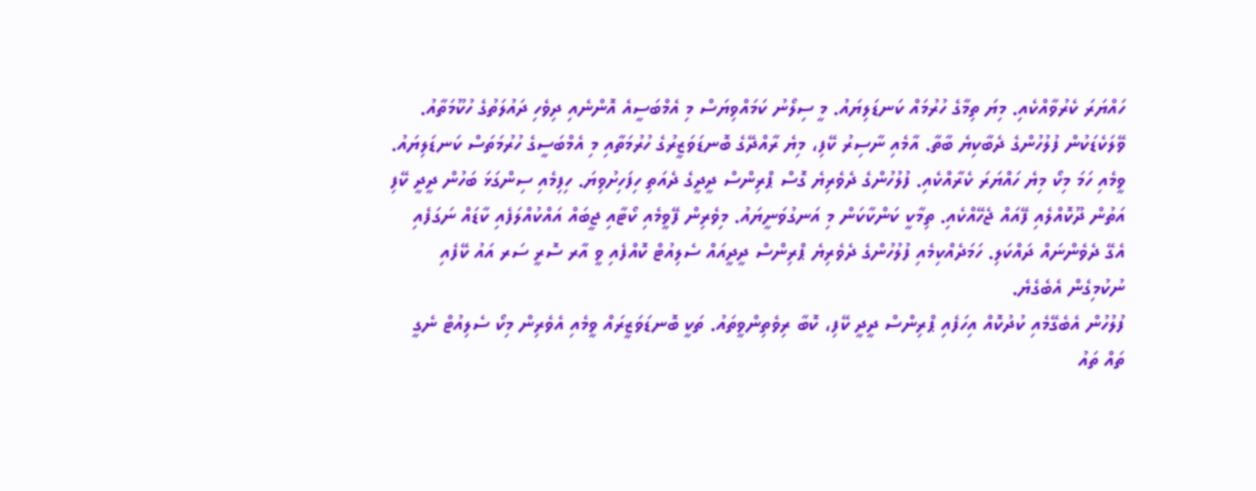ހައްޔަރަ ކެރުވާއްކެއި. މިޔަ ތިމާގެ ހުރުމައް ކަނޑަލިޔައު. މީ ސިލޯނު ކަމައްވިޔަސް މި އެމްބަސީއެ އޮންނެއި ދިވެހި ދައުލަތުގެ ހުކޫމަތާއު.
ވޭލަކެޑަކުން ފުލުހުންގެ ދެބާކިޔެ ބާތާ. އާމެއި ނާސިރު ކޭފި، މިޔެ ރާއްދޭގެ ބޮނޑަވަޒީރުގެ ހުރުމަތާއި މި އެމްބަސީގެ ހުރުމަތަސް ކަނޑަލިޔައު. ވީމެއި ހަމަ މިކޯ މިޔެ ހައްޔަރަ ކެރާއްކެއި. ފުލުހުންގެ ދެވެރިޔެ ގޮސް ޕްރިންސް ދީދީގެ ދެއަތި ހިފަހިށުވިޔަ. ހިފިމެއި ސިންގަޅަ ބަހުން ދީދީ ކޭފި އަތުން ދޫކޮއްލެއި ފޭއައް ޖެހޭއްކެއި. ތިމާކީ ކަންކާކަން މި އަނގުވަނީޔައު. މިވެރިން ފޭވީމެއި ކޯޓާއި ޖީބައް އައްކުއްލަފެއި ކާޑައް ނަގަފެއި އެގޭ ދެވެންނައް ދައްކަލި. ހަމަދެއްކިމެއި ފުލުހުންގެ ދެވެރިޔެ ޕްރިންސް ދީދީއައް ސެލިއުޓް ކޮއްފެއި ވީ އާރ ސޮރީ ސަރ އައު ކޭފެއި ނުކުމިގެން އެބެގެޔެ.
ފުލުހުން އެބެގޭމެއި ކުދުކޮއް އިހަފެއި ޕްރިންސް ދީދީ ކޭފި، ކޮބާ ރިވެތިންވީތައު. ތަކީ ބޮނޑަވަޒީރައް ވީމެއި އެވެރިން މިކޯ ސެލިއުޓް ނެގީ ތައް ތައު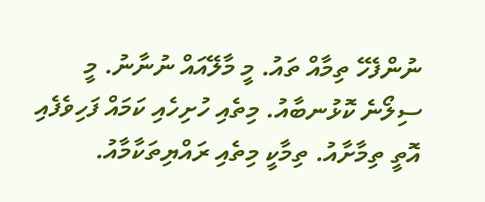ނުންފެހޭ ތިމާއް ތައު. މީ މާލޭއައް ނުނާނު. މީ ސިލޯނެ ކޮޅުނބާއު. މިތެއި ހުށިހެއި ކަމައް ފަހިވެފެއި އޮތީ ތިމާށާއު. ތިމާކީ މިތެއި ރައްޔިތަކާމާއު.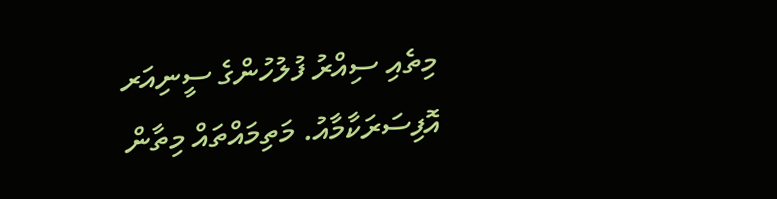މިތެއި ސިއްރު ފުލުހުންގެ ސީނިއަރ އޮފިސަރަކާމާއު. މަތިމައްތައް މިތާން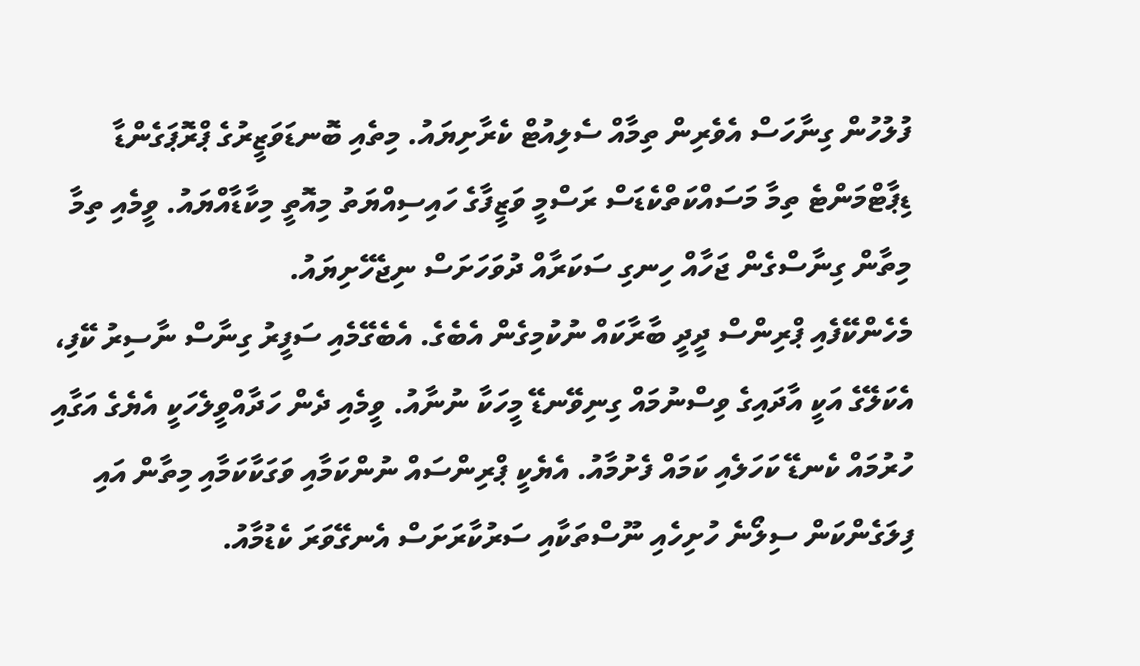ފުލުހުން ގިނާހަސް އެވެރިން ތިމާއް ސެލިއުޓް ކެރާށިޔައު. މިތެއި ބޮނޑަވަޒީރުގެ ޕްރޮޕަގެންޑާ ޑިޕާޓްމަންޓެ ތިމާ މަސައްކަތްކެޑަސް ރަސްމީ ވަޒީފާގެ ހައިސިއްޔަތު މިއޮތީ މިކާޑާއްޔައު. ވީމެއި ތިމާ މިތާން ގިނާސްގެން ޖަހާއް ހިނގި ސަކަރާއް ދުވަހަށަސް ނިޖެހޭށިޔައު.
މެހެންކޭފެއި ޕްރިންސް ދީދީ ބާރާކައް ނުކުމިގެން އެބެގެ. އެބެގޭމެއި ސަފީރު ގިނާސް ނާސިރު ކޭފި، އެކަލޭގެ އަކީ އާދައިގެ ވިސްނުމައް ގިނިވޭނޑޭ މީހަކާ ނުނާއު. ވީމެއި ދެން ހަދާއްވީލެހަކީ އެޔެގެ އަގާއި ހުރުމައް ކެނޑޭ ކަހަލެއި ކަމައް ފެށުމާއު. އެޔެކީ ޕްރިންސައް ނުންކަމާއި ވަގަކާކަމާއި މިތާން އައި ފިލަގެންކަން ސިލޯނެ ހުށިހެއި ނޫސްތަކާއި ސަރުކާރަށަސް އެނގޭވަރަ ކެޑުމާއު.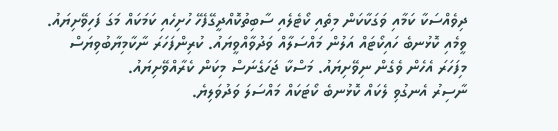ދިވެއްސަކާ ކަމާއި ވަގަކާކަން މިތެއި ކޯޓެލެއި ސާބިތުކޮއްދީގޭފެހޭ ހުށިހެއި ކަމަކައް މަގަ ފަހިވޭށިޔައު. ވީމެއި ކޮޅުނބެ ހައިކޯޓައް އަލުން މައްސަލާއް ވަދުވާއްވީޔައު. ކުރިންފަހަރަ ނާކާމިޔާބުވިޔަސް މިފަހަރަ އެހެން ވެގެން ނިވޭށިޔައު. މަސްކާ ޖަހަގެނަސް މިކަން ކެރާއްވޭށިޔައު.
ނާސިރު އެނގުވި ލެކައް ކޮޅުނބެ ކޯޓަކައް މައްސަލަ ވަދުވަލިޔެ.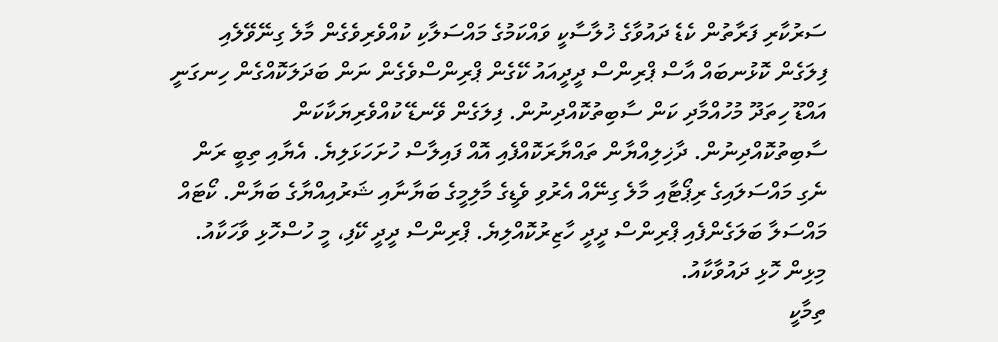ސަރުކާރި ފަރާތުން ކެޑެ ދައުވާގެ ޚުލާސާކީ ވައްކަމުގެ މައްސަލާކި ކުއްވެރިވެގެން މާލެ ގިނޭވޭލެއި ފިލަގެން ކޮޅުނބައް އާސް ޕްރިންސް ދީދީއައު ކޭގެން ޕްރިންސްވެގެން ނަން ބަދަލަކޮއްގެން ހިނގަނީ އައްޑޫ ހިތަދޫ މުހުއްމާދި ކަން ސާބިތުކޮއްދިނުން. ފިލަގެން ވޭނޑޭ ކުއްވެރިޔަކާކަން ސާބިތުކޮއްދިނުން. ދާޚިލިއްޔާން ތައްޔާރަކޮއްފެއި އޮއް ފައިލާސް ހުށަހަޅަލިޔެ. އެޔާއި ތިބީ ރަން ނެގި މައްސަލައިގެ ރިޕޯޓާއި މާލެ ގިނޭއް އެރުވި ވެޑީގެ މާލިމީގެ ބަޔާނާއި ޝަރުއިއްޔާގެ ބަޔާން. ކޯޓައް މައްސަލާ ބަލަގެންފެއި ޕްރިންސް ދީދީ ހާޒިރުކޮއްލިޔެ. ޕްރިންސް ދީދީ ކޭފި، މީ ހުސްހޮޅި ވާހަކާއު. މިޅިން ހޮޅި ދައުވާކާއު.
ތިމާކީ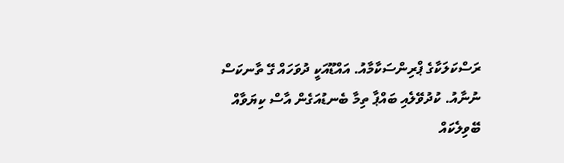ރަސްކަލަކާގެ ޕްރިންސަކާމާއު. އައްޑޫއަކީ ދުވަހައް ގޭ ތާނކަސް ނުނާއު. ކުދުވޭލެއި ބައްޕާ ތިމާ ބެނޑުއަގެން އާސް ކިޔަވާއް ބޭވިލެކައް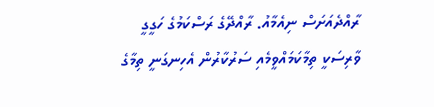ރާއްދެއަށަސް ނިއެމާއު. ރާއްދޭގެ ރަސްކަމުގެ ހަގީގީ ވާރިސަކީ ތިމާކަމައްވީމެއި ސަރުކާރުން އެހިނގަނީ ތިމާގެ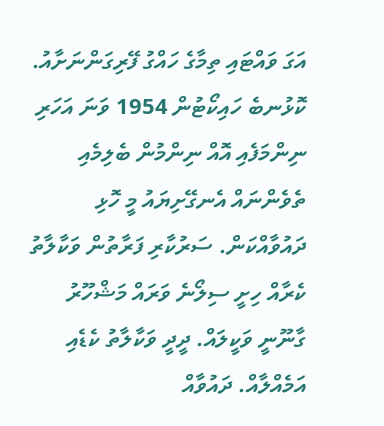އަގަ ވައްޓައި ތިމާގެ ހައްގު ފޭރިގަންނަށާއު. ކޮޅުނބެ ހައިކޯޓުން 1954 ވަނަ އަހަރި ނިންމަފެއި އޮއް ނިންމުން ބެލިމެއި ތެވެންނައް އެނގޭށިޔައު މީ ހޮޅި ދައުވާއްކަން. ސަރުކާރި ފަރާތުން ވަކާލާތު ކެރާއް ހިށީ ސިލޯނެ ވަރައް މަޝްހޫރު ގާނޫނީ ވަކީލައް. ދީދީ ވަކާލާތު ކެޑެއި އަމެއްލާއް. ދައުވާއް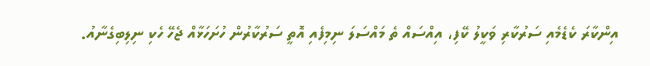އިންކާރަ ކެޑެމެއި ސަރުކާރި ވަކީލު ކޭފި، އިއްސައް ތެ މައްސަލަ ނިމިފެއި އޮތީ ސަރުކާރުން ހުށަހަޅާއް ޖެހޭ ހެކި ނިލިބިގެނާއު.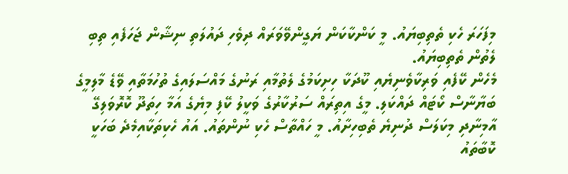މިފަހަރަ ހެކި ތެތިބިޔައު. މީ ކަންކާކަން ޔަގީންވޭވަރައް ދިވެހި ދައުލަތި ނިޝާން ޖަހަފެއި ތިބި ލެތުން ތެތިބިޔައު.
މެހެން ކޭފެއި ވަރިކާވެނިޔެއި ކޫދަކާ ހިށިކަމުގެ ލެތުމާއި ރަނުގެ މައްސަލައިގެ ތުހުމަތާއި ވޭޑެ މާލިމީގެ ބަޔާނާސް ކޯޓައް ދައްކަލި. މީގެ އިތިރައް ސަރުކާރުގެ ވަކީލު ކޭފި މިޔެގެ އަމާ ހިތަދޫ ކޮރޮވަލިގޭ އާމިނާދި މިކަލަސް ދުނިޔެ ތެބިހިށާއު. މީ ހައްތާސް ހެކި ނުންތައު. އައު ހެކިތަކާއިމެދެ ބަހަކީ ކޮބާތައު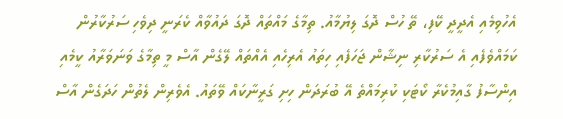އެހުވިމެއި އެދީދީ ކޭފި، ތޭ ހުސް ދޮގަ ލިޔުމާއު. ތިމާގެ މައްތައް ދޮގަ ދައުވާއް ކެރަނީ ދިވެހި ސަރުކާރުން ކަމައްވެފެއި އެ ސަރުކާރި ނިޝާން ޖަހަފެއި ހިތައު އެރިހެއި އެއްތައް ލޭގެން އާސް މީ ތިމާގެ ވަނަވަރާއު ކީމެއި އިންސާފު ގާއިމުކެރާ ކޯޓަކި ކުރިމައްތެ އޭ ބުރަދަން ހިށި ގަރީނާކައް ވޭތައު. އެވެރިން ލެތުން ހަދަގެން އާސް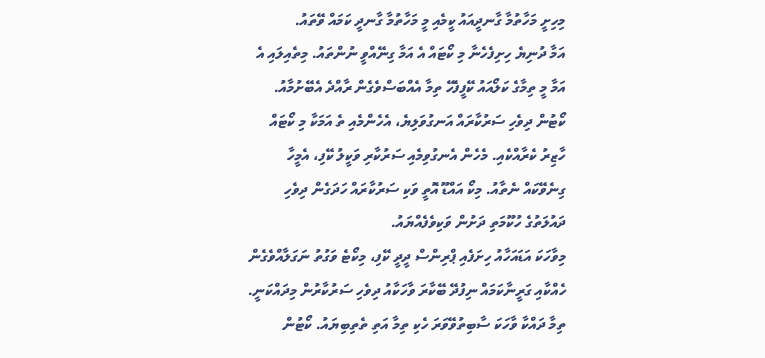މިހިށީ މަހާތުމާ ގާނދީއައު ކީމެއި މީ މަހާތުމާ ގާނދީ ކަމައް ވޭތައު.
އަމާ ދުނިޔެ ހިށިފެހެނާ މި ކޯޓައް އެ އަމާ ގިނޭއްވީ ނުންތައު. މިތެއިލައި އެ އަމާ މީ ތިމާގެ ކަލޯއައު ކޭފީފެހޭ ތިމާ އެއްބަސްވެގެން ރާއްދެ އެބޭށުމާއު. ކޯޓުން ދިވެހި ސަރުކާރައް އަނގުވަލިޔެ، އެހެންމެއި ތެ އަމަކާ މި ކޯޓައް ހާޒިރު ކެރާއްކެއި. މެހެން އެނގުވިމެއި ސަރުކާރި ވަކީލު ކޭފި، އެމީހާ ގިނެވޭކައް ނެތާއު. މިކޯ އައްޑޫ އޮތީ ވަކި ސަރުކާރައް ހަދަގެން ދިވެހި ދައުލަތުގެ ހުކޫމަތި ދަށުން ވަކިވެފެއްޔައު.
މިވާހަކަ އަޑައަހާއު ހިށަފެއި ޕްރިންސް ދީދީ ކޭފި، މިކޯޓެ ވަގުތު ނަގަލާއްވެގެން ހެއްކާއި ގަރީނާކަމައް ނިފުދޭ ބޭކާރަ ވާހަކާއު ދިވެހި ސަރުކާރުން މިދައްކަނީ. ތިމާ ދައްކާ ވާހަކަ ސާބިތުވޭވަރަ ހެކި ތިމާ އަތި ތެތިބިޔައު. ކޯޓުން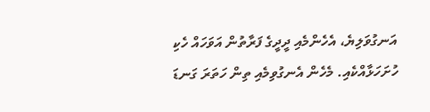އަނގުވަލިޔެ، އެހެންމެއި ދީދީގެ ފަރާތުން އަވަހައް ހެކި ހުށަހަޅާއްކެއި. މެހެން އެނގުވިމެއި ތިން ހަތަރަ ގަނޑަ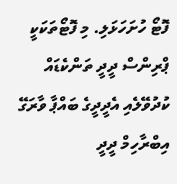ފޮޓޯ ހުށަހަޅަލި. މި ފޮޓޯތަކަކީ ޕްރިންސް ދީދީ ތަންކެޑައް ކުދުވޭލެއި އެދީދީގެ ބައްޕާ ވާރަގޭ އިބްރާހިމް ދީދީ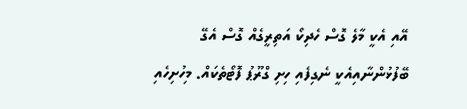އޭއި އެކީ މާލެ ގޮސް ހެދިކޯ އަތިރީގެއް ގޮސް އެގޭ ބޭފުޅުންނާއިއެކީ ނެގިފެއި ހިށި ގްރޫޕު ފޮޓޯތެކައް. މިހުށިހެއި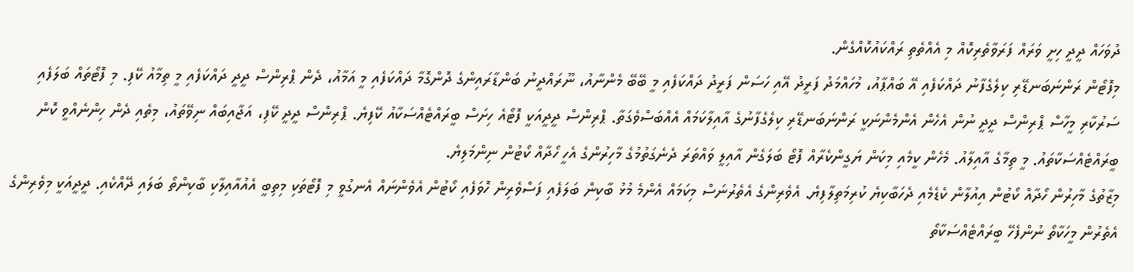ދުވަހައް ދީދީ ހިށީ ވަރައް ފަރަވާތެރިކޮއް މި އެއްތެތި ރައްކައުކޮއްގެން.
މިފޮޓޯން ރަންނަބަނޑޭރި ކިލެގެފާނު ދައްކަފެއި އޭ ބައްޕާއު، މުހައްމަދު ފަރީދު އޭއި ހަސަން ފަރީދު ދައްކަފެއި މީ ބޭބޭ މެންނާއު، ނޫރައްދީނު ބަންޑާރައިންގެ ދޮންގޮމާ ދައްކަފެއި މީ އަމާއު، ދެން ޕްރިންސް ދީދީ ދައްކަފެއި މީ ތިމާއު ކޭފި. މި ފޮޓޯތައް ބަލަފެއި ސަރުކާރި މީހާސް ޕްރިންސް ދީދީ ނުން އެހެން އެންމެންނަކީ ރަންނަބަނޑޭރި ކިލެގެފާނުގެ އާއިލާކަމައް އެއްބަސްވެގަތާ. ޕްރިންސް ދީދީއަކީ ފޮޓޯއެ ހިށަސް ބީރައްޓެއްސަކާއު ކޭފިޔެ. ޕްރިންސް ދީދީ ކޭފި، އަޖާއިބައް ނިވޭތައު، މިތެއި ދެން ހިންނެއްވީ ކޮން ބީރައްޓެއްސަކާތައު. މީ ތިމާގެ އާއިލާއު. މެހެން ކީމެއި މިކަން ޔަގީންކެރާއް ފޮޓޯ ބަލަގެން އާއިލީ ވައްތަރަ ދެނެގަތުމުގެ މާހިރުންގެ އެހީ ހޯދާއް ކޯޓުން ނިންމަލިޔެ.
މިޒާތުގެ މާހިރުން ހޯދާއް ކޯޓުން އިއުލާން ކެޑެމެއި ދެހަބާކިޔެ ކުރިމަތިލާފިޔެ. އެވެރިންގެ އެތެރުނަސް މިކަމައް އެންމެ މުޅު ބާކިން ބަލަފެއި ފަސްވެރިން ހޮވަފެއި ކޯޓުން އެވެންނައް އެނގުވީ މި ފޮޓޯތަކި މިތިބީ އެއުއާއިލާކި ބާކިންތޯ ބަލައި ދޭއްކެއި. ދީދީއަކީ މިވެރިންގެ އެތެރުން މީހަކާތޯ ނުންފެހޭ ބީރައްޓެއްސަކާތޯ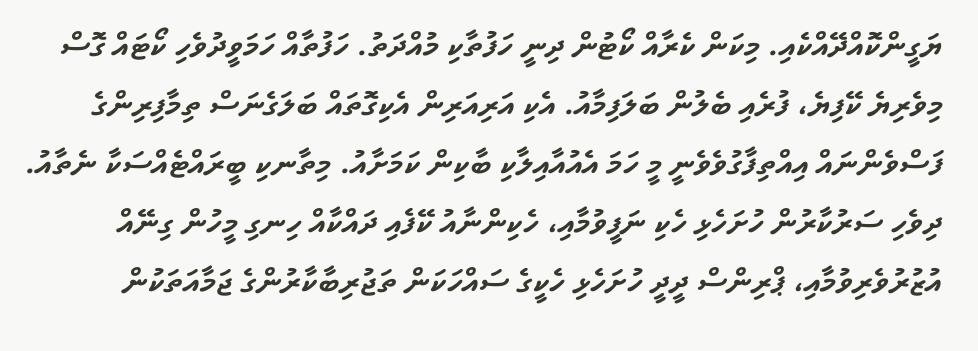ޔަގީންކޮއްދޭއްކެއި. މިކަން ކެރާއް ކޯޓުން ދިނީ ހަފުތާކި މުއްދަތު. ހަފުތާއް ހަމަވީދުވެހި ކޯޓައް ގޮސް މިވެރިޔެ ކޭފިޔެ، ފުރެއި ބެލުން ބަލަފިމާއު. އެކި އަރިއަރިން އެކިގޮތައް ބަލަގެނަސް ތިމާފިރިންގެ ފަސްވެންނައް އިއްތިފާގުވެވެނީ މީ ހަމަ އެއުއާއިލާކި ބާކިން ކަމަށާއު. މިތާނކި ބީރައްޓެއްސަކާ ނެތާއު.
ދިވެހި ސަރުކާރުން ހުށަހެޅި ހެކި ނަފީވުމާއި، ހެކިންނާއު ކޭފެއި ދައްކާއް ހިނގި މީހުން ގިނޭއް އުޒުރުވެރިވުމާއި، ޕްރިންސް ދީދީ ހުށަހެޅި ހެކީގެ ސައްހަކަން ތަޖުރިބާކާރުންގެ ޖަމާއަތަކުން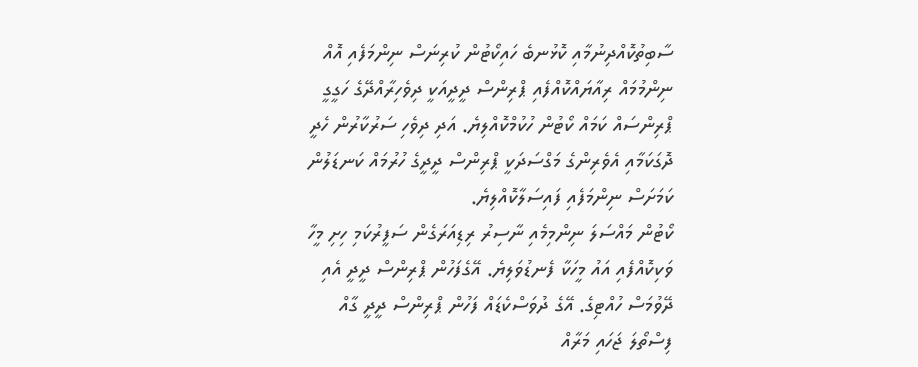ސާބިތުކޮއްދިނުމާއި ކޮޅުނބެ ހައިކޯޓުން ކުރިނަސް ނިންމަފެއި އޮއް ނިންމުމައް ރިއާޔައްކޮއްފެއި ޕްރިންސް ދީދީއަކީ ދިވެހިރާއްދޭގެ ހަގީގީ ޕްރިންސައް ކަމައް ކޯޓުން ހުކުމްކޮއްލިޔެ. އަދި ދިވެހި ސަރުކާރުން ހެދީ ދޮގަކަމާއި އެވެރިންގެ މަގްސަދަކީ ޕްރިންސް ދީދީގެ ހުރުމައް ކަނޑަލުން ކަމަށަސް ނިންމަފެއި ފައިސަލާކޮއްލިޔެ.
ކޯޓުން މައްސަލަ ނިންމިމެއި ނާސިރު ރިޑިއަރަގެން ސަފީރުކަމި ހިށި މީހާ ވަކިކޮއްފެއި އައު މީހަކާ ފެނޑުވަލިޔެ. އޭގެފަހުން ޕްރިންސް ދީދީ އެއި ދޭވުމަސް ހުއްޓިގެ. އޭގެ ދުވަސްކެޑައް ފަހުން ޕްރިންސް ދީދީ ގާއް ފިސްތޯލަ ޖަހައި މަރާއް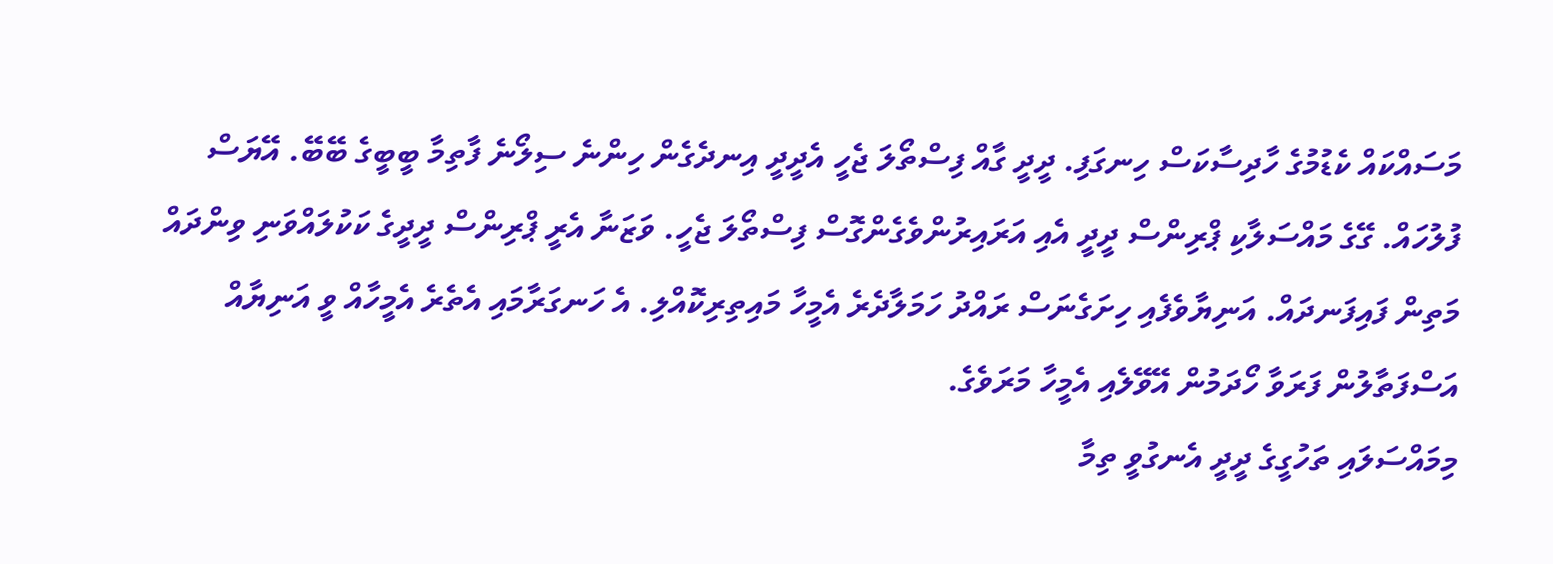މަސައްކައް ކެޑުމުގެ ހާދިސާކަސް ހިނގަފި. ދީދީ ގާއް ފިސްތޯލަ ޖެހީ އެދީދީ އިނދެގެން ހިންނެ ސިލޯނެ ފާތިމާ ބީބީގެ ބޭބޭ. އޭޔަސް ފުލުހައް. ގޭގެ މައްސަލާކި ޕްރިންސް ދީދީ އެއި އަރައިރުންވެގެންގޮސް ފިސްތޯލަ ޖެހީ. ވަޒަނާ އެރީ ޕްރިންސް ދީދީގެ ކަކުލައްވަނި ވިންދައް މަތިން ފައިފަނދައް. އަނިޔާވެފެއި ހިށަގެނަސް ރައްދު ހަމަލާދެރެ އެމީހާ މައިތިރިކޮއްލި. އެ ހަނގަރާމައި އެތެރެ އެމީހާއް ވީ އަނިޔާއް އަސްފަތާލުން ފަރަވާ ހޯދަމުން އޭވޭލެއި އެމީހާ މަރަވެގެ.
މިމައްސަލައި ތަހުގީގެ ދީދީ އެނގުވީ ތިމާ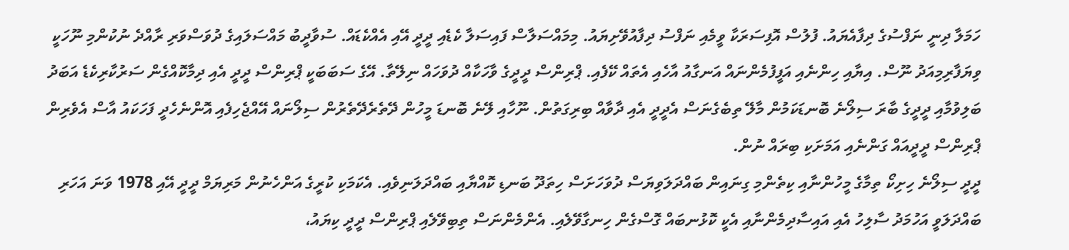ހަމަލާ ދިނީ ނަފްސުގެ ދިފާއެޔައު. ފުލުސް އޮފިސަރަކާ ވީމެއި ނަފްސު ދިފާއުވޭށިޔައު. މިމައްސަލާސް ފައިސަލާ ކެޑެއި ދީދީ އޭއި އެއްކެޑައް. ސުވާދީބު މައްސަލައިގެ ދުވަސްވަރި ރާއްދެ ނުކުންމި ނޫހަކީ ވިޔަފާރިމިއަދު ނޫސް. އިޔާއި ހިންނެއި އަފީފުމެންނައް އަނގާއު އާހެއި އެތައް ކޭފެއި. ޕްރިންސް ދީދީގެ ވާހަކާއް ދުވަހައް ނިލޭތާ. އޭގެ ސަބަބަކީ ޕްރިންސް ދީދީ އެއި ދިމާކޮއްގެން ސަރުކާރިކެޑެ އަބަދު ބަލިވުމާއި ދީދީގެ ބާރަ ސިލޯނެ ބޮނޑަކަމުން މާލޭ ތިބެގެނަސް އެދީދީ އެއި ދާވާއް ބިރިގަތުން. ނޫހާއި ލޭނެ ބޮނޑަ މީހުން ދޭތެރެދޭތެރުން ސިލޯނައް އޭއްޖެހިފެއި އޮންނެހެދީ ފަހަކައު އާސް އެވެރިން ޕްރިންސް ދީދީއައް ގަންނެއި އަމަށަކި ބިރައް ނުން.
ދީދީ ސިލޯނެ ހިށިކޯ ތިމާގެ މީހުންނާއި ކިތެންމި ގިނައިން ބައްދަލަވިޔަސް ދުވަހަށަސް ހިތަދޫ ބަނޑި ކޮއްޔާއި ބައްދަލަނިވެއި. އެކަމަކި ކުރީގެ އަންހެނުން މަރިޔަމް ދީދީ އޭއި 1978 ވަނަ އަހަރި ބައްދަލަވީ އަހުމަދު ސާލިހު އެއި އައިސާދިމެންނާއި އެކީ ކޮޅުނބައް ގޮސްގެން ހިނގާވޭލެއި. އެންމެންނަސް ތިބިވޭލެއި ޕްރިންސް ދީދީ ކިޔައު،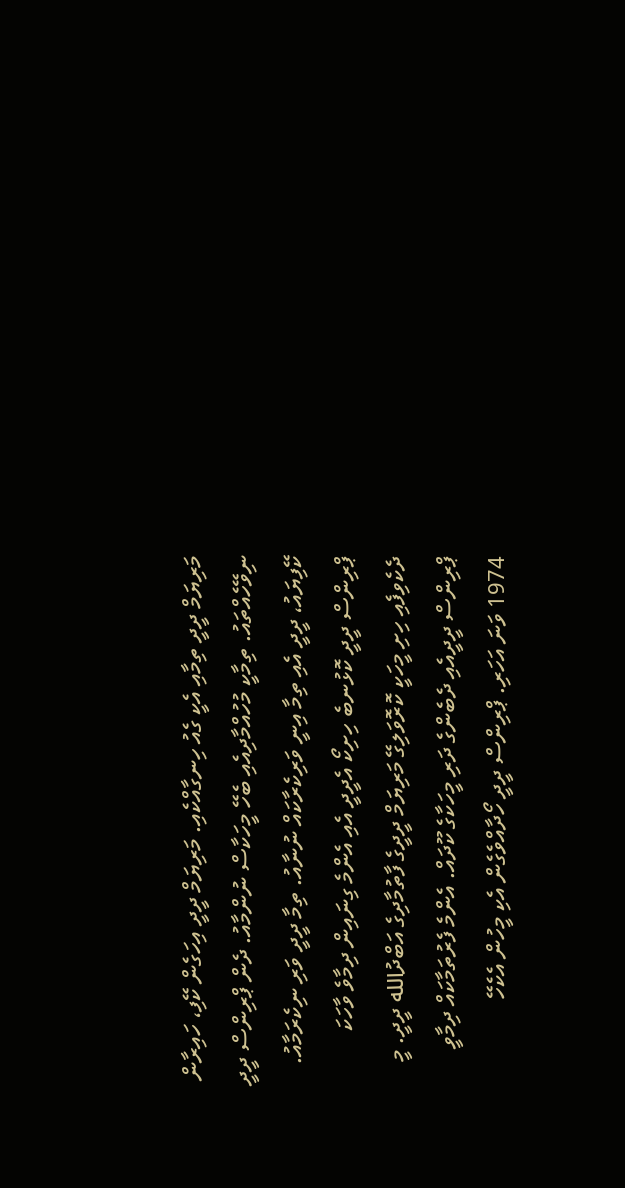މަރިޔަމް ދީދީ ތިމާއި އެކީ ގެއު ހިނގާއްކެއި. މަރިޔަމް ދީދީ އިހަގެން ކޭފި، ހައިރާން ނިވޭހެއްތައު. ތިމާކީ މުހުއްމާދިއެއި ބެހޭ މީހަކާސް ނުންމާއު. ދެން ޕްރިންސް ދީދީ ކޭފިޔައު، ދީދީ އެއި ތިމާ އިނީ ވަރިކެރާކައް ނުނާއު. ތިމާ ދީދީ ވަރި ނިކެރަމާއު.
ޕްރިންސް ދީދީ ކޮޅުނބެ ހިށިކޯ އެދީދީ އެއި އެންމެ ގިނައިން ދިމާވެ ވާހަކަ ދެކެވިފެއި ހިށި މީހަކީ ކޮރޮވަލިގޭ މަރިޔަމް ދީދީގެ ފާތުމާދިގެ އަބްދުالله ދީދީ. މީ ޕްރިންސް ދީދީއެއި ދެބެންގެ ދަރި މީހަކާގެ ކޫދައް. އެންމެ ފެރުތަމާކައް ދިމާވީ 1974 ވަނަ އަހަރި. ޕްރިންސް ދީދީ ހޯދާއްވެގެން އެކި މީހުން އެކެހޭ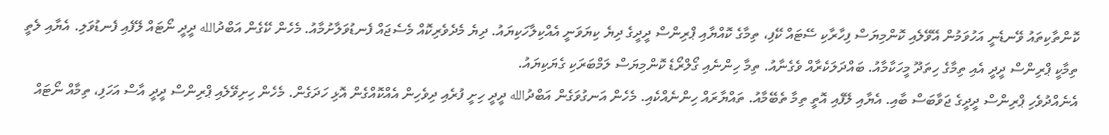ކޮންތާކިތައު ވޭނޑެނީ އަހުވަމުން އޭވޭލެއި ކޮންމިޔަސް ފިހާރާކި ސޭޓައް ކޭފި، ތިމާގެ ކޮއްޔާއި ޕްރިންސް ދީދީގެ ދިޔެ ކިޔަވަނީ އެއްކިލާހަކިޔައު. ދިޔެ މެދެވެރިކޮއް މެސެޖައް ފެނޑުވަލާށުމާއު. މެހެން ކޭގެން އަބްދުالله ދީދީ ނޯޓައް ލޭފެއި ފެނޑުވަލި. އެޔާއި ލެތީ ތިމާކީ ޕްރިންސް ދީދީ އެއި ތިމާގެ ހިތަދޫ މީހަކާމާއު. ބައްދަލަކެރާއް ވެގެނާއު. ތިމާ ހިންނެއި ގޯލްރޯޑެ ކޮންމިޔަސް ލަމްބަރަކި ގެޔަކިޔައު.
އެނެއްދުވެހި ޕްރިންސް ދީދީގެ ޖަވާބަސް ބާއި. އެޔާއި ލޭފެއި އޮތީ ތިމާ ތެބޭމާއު. ތައްޔާރައް ހިންނެއްކެއި. މެހެން އަނގުވަގެން އަބްދުالله ދީދީ ހިށީ ފުރެއި ދިވެހިން އެއްކޮއްގެން އޮޅި ހަދަގެން. މެހެން ހިށިވޭލެއި ޕްރިންސް ދީދީ އާސް އަހަފި، ތިމާއް ނޯޓައް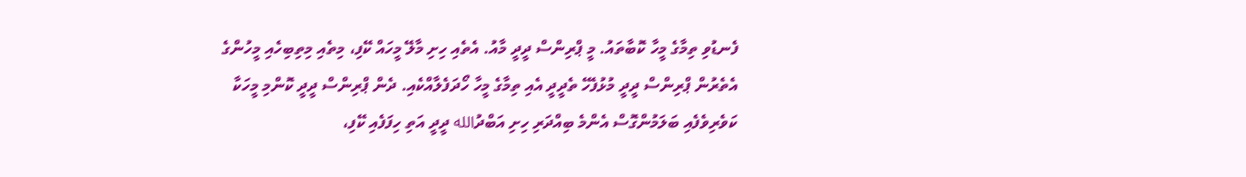ފެނޑުވި ތިމާގެ މީހާ ކޮބާތައު. މީ ޕްރިންސް ދީދީ މާއު. އެތެއި ހިށި މާލޭ މީހައް ކޭފި، މިތެއި މިތިބިހެއި މީހުންގެ އެތެރުން ޕްރިންސް ދީދީ މުޅުފެހޭ ތެދީދީ އެއި ތިމާގެ މީހާ ހޯދަފެލާއްކެއި. ދެން ޕްރިންސް ދީދީ ކޮންމި މީހަކާ ކަވެރިވެފެއި ބަލަމުންގޮސް އެންމެ ބިއްދަރި ހިށި އަބްދުالله ދީދީ އަތި ހިފަފެއި ކޭފި،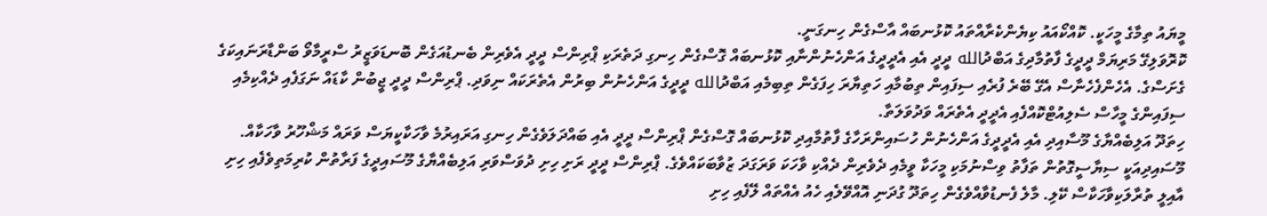މީޔައު ތިމާގެ މީހަކީ. ކޮއްކޯއައު ކިޔެންކެރާއްތައު ކޮޅުނބައް އާސްގެން ހިނގަނީ.
ކޮރޮވަލިގޭ މަރިޔަމް ދީދީގެ ފާތުމާދިގެ އަބްދުالله ދީދީ އެއި އެދީދީގެ އަންހެނުންނާއި ކޮޅުނބައް ގޮސްގެން ހިނގި ދަތެރަކި ޕްރިންސް ދީދީ އެވެރިން ބެނޑުއަގެން ބޮނޑަވަޒީރު ސްރީމާވޯ ބަންޑާރަނައިކަގެ ގެށަސްގެ. އެހެންފެހެނާސް އެގޭ ބޭރެ ފުރެއި ސިފައިން ތިބުމާއި ހަތިޔާރަ ހިފަގެން ތިބިމެއި އަބްދުالله ދީދީގެ އަންހެނުން ބިރުން އެތެރަކައް ނިވަދި. ޕްރިންސް ދީދީ ޖީބުން ކާޑައް ނަގަފެއި ދެއްކިމެއި ސިފައިންގެ މީހާސް ސެލިއުޓްކޮއްފެއި އެދީދީ އެތެރައް ވަދުވަލަތާ.
ހިތަދޫ އަލިބެއްޔާގެ މޫސާއިދި އެއި އެދީދީގެ އަންހެނުން ހުސައިންރަހާގެ ފާތުމާއިދި ކޮޅުނބައް ގޮސްގެން ޕްރިންސް ދީދީ އެއި ބައްދަލަވެގެން ހިނގި އަރައިރުމެ ވާހަކާކީޔަސް ވަރައް މަޝްހޫރު ވާހަކާއް. މޫސައިދިއަކީ ސިޔާސީގޮތުން ތަފާތު ވިސްނުމަކި މީހަކާ ވީމެއި ދެވެރިން ދެއްކި ވާހަކަ ވަރަގަދަ ޒުވާބަކައްވެގެ. ޕްރިންސް ދީދީ ރަށި ހިށި ދުވަސްވަރި އަލިބެއްޔާގެ މޫސައިދީގެ ފަރާތުން ކުރިމަތިވެފެއި ހިށި އާއިލީ ތުރާލަކިވާހަކާސް ކޭލި. މާލެ ފެނޑުވާއްވެގެން ހިތަދޫ ގުދަނި އޮއްވޭލެއި ހެއު އެއްތައް ލޭފެއި ހިށި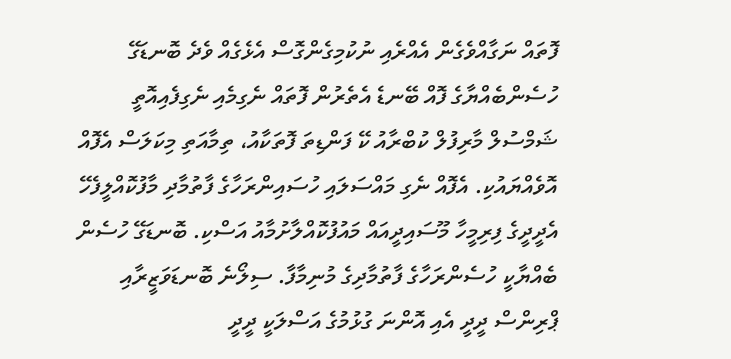ފޮތައް ނަގާއްވެގެން އެއްރެއި ނުކުމިގެންގޮސް އެޅެގެއް ވެދެ ބޮނޑަގޭ ހުސެންބެއްޔާގެ ފޮއް ބޭނޑެ އެތެރުން ފޮތައް ނެގިމެއި ނެގިފެއިއޮތީ ޝަމްސުލް މާރިފުލް ކުބްރާއު ކޭ ފަންޑިތަ ފޮތަކާއު، ތިމާއަތި މިކަލަސް އެފޮއް އޮވެއްޔައުކި. އެފޮއް ނެގި މައްސަލައި ހުސައިންރަހާގެ ފާތުމާދި މާފުކޮއްލީފެހޭ އެދީދީގެ ފިރިމީހާ މޫސައިދީއައް މައުފުކޮއްލާށުމާއު އަސްކި. ބޮނޑަގޭ ހުސެން ބެއްޔާކީ ހުސެންރަހާގެ ފާތުމާދިގެ މުނިމާފާ. ސިލޯނެ ބޮނޑަވަޒީރާއި ޕްރިންސް ދީދީ އެއި އޮންނަ ގުޅުމުގެ އަސްލަކީ ދީދީ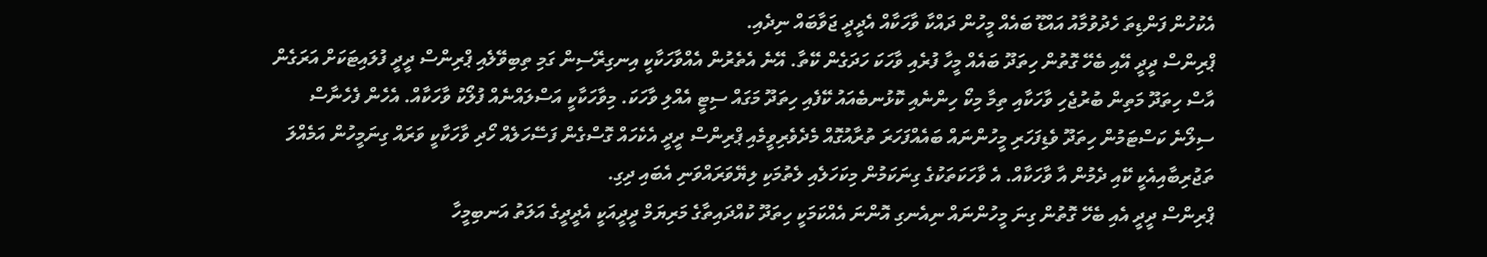އެކުހުން ފަންޑިތަ ހެދުވުމާއު އައްޑޫ ބައެއް މީހުން ދައްކާ ވާހަކާއް އެދީދީ ޖަވާބައް ނިދެއި.
ޕްރިންސް ދީދީ އޭއި ބެހޭ ގޮތުން ހިތަދޫ ބައެއް މީހާ ފުރެއި ވާހަކަ ހަދަގެން ކޭތާ. އޭނެ އެތެރުން އެއްވާހަކާކީ އިނގިރޭސިން ގަމި ތިބިވޭލެއި ޕްރިންސް ދީދީ ފުލައިޓަކަށް އަރަގެން އާސް ހިތަދޫ މަތިން ބުރުޖެހި ވާހަކާއި ތިމާ މިކޯ ހިންނެއި ކޮޅުނބެއައު ކޭފެއި ހިތަދޫ މަގައް ސިޓީ އެއްލި ވާހަކަ. މިވާހަކާކީ އަސްލައްނެއް ފުލޯކު ވާހަކާއް. އެހެން ފެހެނާސް ސިލޯނެ ކަސްޓަމުން ހިތަދޫ ވެޑިފަހަރި މީހުންނައް ބައެއްފަހަރަ ތުރާއުގޮއް މެދެވެރިވީމެއި ޕްރިންސް ދީދީ އެކެހައް ގޮސްގެން ފަސޭހަލެއް ހޯދި ވާހަކާކީ ވަރައް ގިނަމީހުން އަމެއްލަ ތަޖުރިބާއިއެކީ ކޭއި ދެމުން އާ ވާހަކާއް. އެ ވާހަކަތަކުގެ ގިނަކަމުން މިކަހަލެއި ލެތުމަކި ލިޔޭވަރައްވަނި އެބައި ދިގި.
ޕްރިންސް ދީދީ އެއި ބެހޭ ގޮތުން ގިނަ މީހުންނައް ނިއެނގި އޮންނަ އެއްކަމަކީ ހިތަދޫ ކުއްދައިތާގެ މަރިޔަމް ދީދީއަކީ އެދީދީގެ އަލަތު އަނބިމީހާ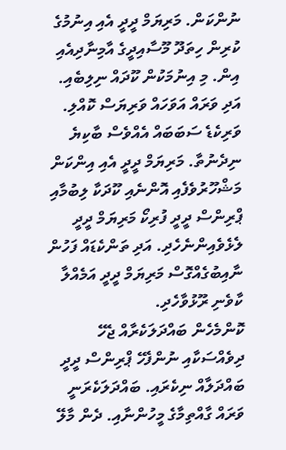ނުންކަން. މަރިޔަމް ދީދީ އެއި އިނުމުގެ ކުރިން ހިތަދޫ މޫސާއިދީގެ އާމިނާދިއެއި އިން. މި އިނުމަކުން ކޫދައް ނިލިބެއި. އަދި ވަރައް އަވަހައް ވަރިޔަސް ކޮއްލި. ވަރިކެޑެ ސަބަބައް އެއްވެސް ބާކިޔެ ނިދެނުތާ. މަރިޔަމް ދީދީ އެއި އިންކަން މަޝްހޫރުވެފެއި އޮންނެއި ކޫދަކާ ލިބުމާއި ޕްރިންސް ދީދީ ފުރިކޯ މަރިޔަމް ދީދީ ލެޅެވެއިންނެހެދި. އަދި ތަންކެޑައް ފަހުން ނާއިބުގެއްގޮސް މަރިޔަމް ދީދީ އަމެއްލާ ކާވެނި ރޫޅުވާހެދި.
ކޮންމެހެން ބައްދަލަކެރާއް ޖެހޭ ދިވެއްސަކާއި ނުންފެހޭ ޕްރިންސް ދީދީ ބައްދަލާއް ނިކެރައި. ބައްދަލަކެރަނީ ވަރައް ގާއްތިމާގެ މީހުންނާއި. ދެން މާލޭ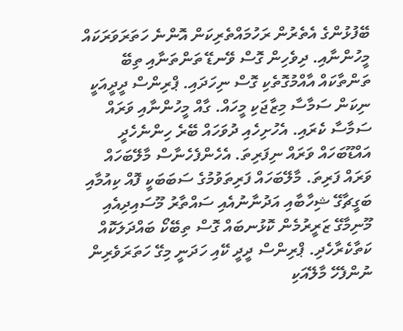ބޭފުޅުންގެ އެތެރުން ރަހުމައްތެރިކަން އޮންނެ ހަތަރަވަރަކައް މީހުންނާއި. ދިވެހިން ގޮސް ވޭނޑޭ ތަންތަނާއި ތިބޭ ތަންތާކައް އާއްމުގޮތެކި ގޮސް ނިހަދައި. ޕްރިންސް ދީދީއަކީ ނިކަން ސަމާސާ މިޒާޖަކި މީހައް. ގާއް މީހުންނާއި ވަރައް ސަމާސާ ކެރައި. އެހުށިހެއި ދުވަހައް ބޭރެ ހިންނެހެދީ އައްޑޫބަހައް ވަރައް ނިފަރިތަ. އެހެންފެހެނާސް މާލޭބަހައް ވަރައް ފަރިތަ. މާލޭބަހައް ފަރިތަވުމުގެ ސަބަބަކީ ފޮއް ކިއުމާއި ބަގީޗާގޭ ޝިހާބާއި އަދުނާނުއެއި ސައްތާރު މޫސައިދިއެއި މޫނިމާގޭ ޒަރީރުމެން ކޮޅުނބައް ގޮސް ތިބޭކޯ ބައްދަލަކޮއް ކަތާކެރާހެދި. ޕްރިންސް ދީދީ ކޭއި ހަދަނީ މިގޭ ހަތަރަވެރިން ނުންފެހޭ މާލޭއަކި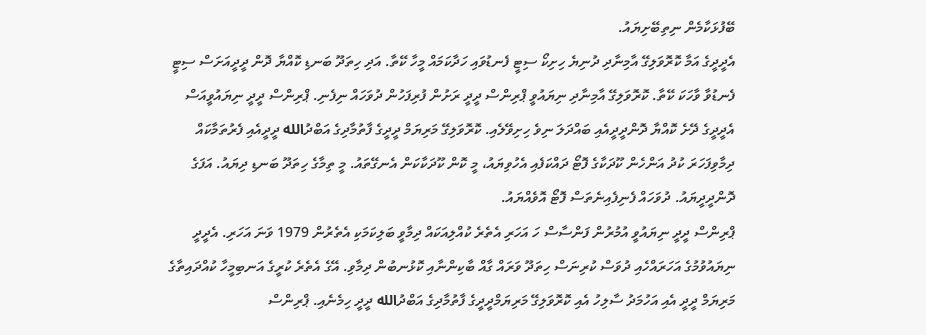ބޭފުޅަކާމެން ނިތިބޭށިޔައު.
އެދީދީގެ އަމާ ކޮރޮވަލިގޭ އާމިނާދި ދުނިޔެ ހިށިކޯ ސިޓީ ފެނޑުވައި ހަދާކަމައް މީހާ ކޭތާ. އަދި ހިތަދޫ ބަނޑި ކޮއްޔާ ދޮން ދީދީއަށަސް ސިޓީ ފެނޑުވާ ވާހަކަ ކޭތާ. ކޮރޮވަލިގޭ އާމިނާދި ނިޔައުވީ ޕްރިންސް ދީދީ ރަށުން ފުރިފަހުން ދުވަހައް ނިފެނި. ޕްރިންސް ދީދީ ނިޔައުވީއަސް އެދީދީގެ ދޭށެ ކޮއްޔާ ދޮންދީދީއެއި ބައްދަލަ ނިވެ ހިށިވޭލެއި. ކޮރޮވަލިގޭ މަރިޔަމް ދީދީގެ ފާތުމާދިގެ އަބްދުالله ދީދީއެއި ފެރުތަމާކައް ދިމާވިފަހަރަ ކުދު އަންހެން ކޫދަކާގެ ފޮޓޯ ދައްކަފެއި އެހުވިޔައު، މީ ކޮން ކޫދަކާކަން އެނގޭތައު. މީ ތިމާގެ ހިތަދޫ ބަނޑި ދިޔައު. އަފަގެ ދޮންދީދީޔައު. ދުވަހައް ފެނިފެއިނެތަސް ފޮޓޯ އޮވެއްޔައު.
ޕްރިންސް ދީދީ ނިޔައުވީ އުމުރުން ފަންސާސް ހަ އަހަރި އެތެރެ ކުއްލިއަކައް ދިމާވީ ބަލިކަމަކި އެތެރުން 1979 ވަނަ އަހަރި. އެދީދީ ނިޔައުވުމުގެ އަހަރައްހެއި ދުވަސް ކުރިނަސް ހިތަދޫ ވަރައް ގާއް ބާކިންނާއި ކޮޅުނބުން ދިމާވި. އޭގެ އެތެރެ ކުރީގެ އަނބިމީހާ ކުއްދައިތާގެ މަރިޔަމް ދީދީ އެއި އަހުމަދު ސާލިހު އެއި ކޮރޮވަލިގޭ މަރިޔަމްދީދީގެ ފާތުމާދިގެ އަބްދުالله ދީދީ ހިމެނެއި. ޕްރިންސް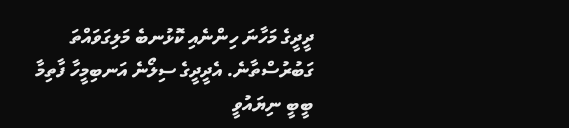ދީދީގެ މަހާނަ ހިންނެއި ކޮޅުނބެ މަލިގަވައްތަ ގަބުރުސްތާނެ. އެދީދީގެ ސިލޯނެ އަނބިމީހާ ފާތިމާ ބީބީ ނިޔައުވީ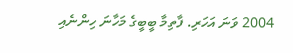2004 ވަނަ އަހަރި. ފާތިމާ ބީބީގެ މަހާނަ ހިންނެއި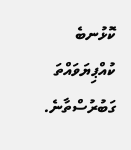ކޮޅުނބެ ކުއްޕިޔަވައްތަ ގަބުރުސްތާނެ.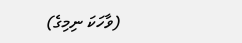(ވާހަކަ ނިމިގެ)